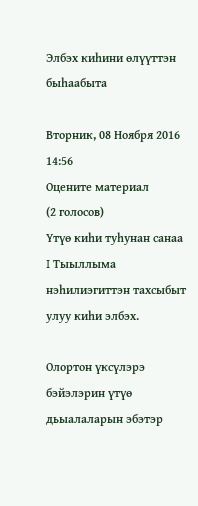Элбэх киһини өлүүттэн быһаабыта

Вторник, 08 Ноября 2016 14:56
Оцените материал
(2 голосов)
Үтүө киһи туһунан санаа
I Тыыллыма нэһилиэгиттэн тахсыбыт улуу киһи элбэх.

Олортон үксүлэрэ бэйэлэрин үтүө дьыалаларын эбэтэр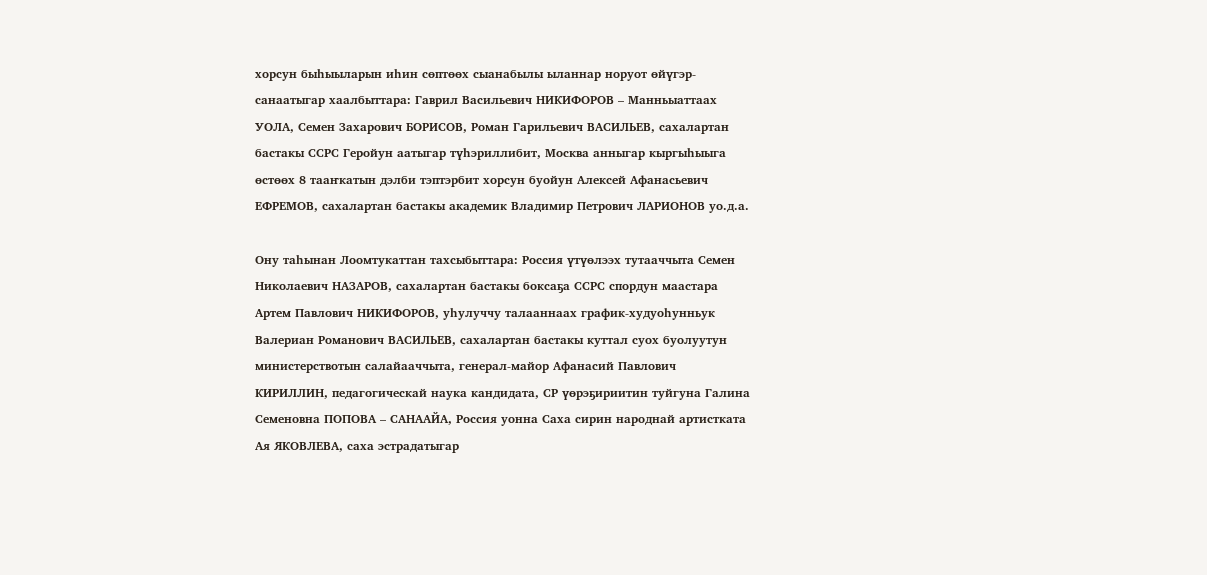хорсун быһыыларын иһин сөптөөх сыанабылы ыланнар норуот өйүгэр-санаатыгар хаалбыттара: Гаврил Васильевич НИКИФОРОВ – Манньыаттаах УОЛА, Семен Захарович БОРИСОВ, Роман Гарильевич ВАСИЛЬЕВ, сахалартан бастакы ССРС Геройун аатыгар түһэриллибит, Москва анныгар кыргыһыыга өстөөх 8 тааҥкатын дэлби тэптэрбит хорсун буойун Алексей Афанасьевич ЕФРЕМОВ, сахалартан бастакы академик Владимир Петрович ЛАРИОНОВ уо.д.а.

Ону таһынан Лоомтукаттан тахсыбыттара: Россия үтүөлээх тутааччыта Семен Николаевич НАЗАРОВ, сахалартан бастакы боксаҕа ССРС спордун маастара Артем Павлович НИКИФОРОВ, уһулуччу талааннаах график-худуоһунньук Валериан Романович ВАСИЛЬЕВ, сахалартан бастакы куттал суох буолуутун министерствотын салайааччыта, генерал-майор Афанасий Павлович КИРИЛЛИН, педагогическай наука кандидата, СР үөрэҕириитин туйгуна Галина Семеновна ПОПОВА – САНААЙА, Россия уонна Саха сирин народнай артистката Ая ЯКОВЛЕВА, саха эстрадатыгар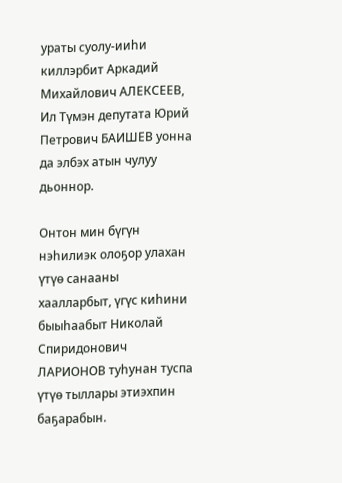ураты суолу-ииһи киллэрбит Аркадий Михайлович АЛЕКСЕЕВ, Ил Түмэн депутата Юрий Петрович БАИШЕВ уонна да элбэх атын чулуу дьоннор.

Онтон мин бүгүн нэһилиэк олоҕор улахан үтүө санааны хаалларбыт, үгүс киһини быыһаабыт Николай Спиридонович ЛАРИОНОВ туһунан туспа үтүө тыллары этиэхпин баҕарабын.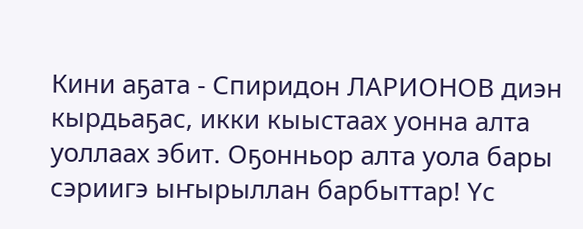Кини аҕата - Спиридон ЛАРИОНОВ диэн кырдьаҕас, икки кыыстаах уонна алта уоллаах эбит. Оҕонньор алта уола бары сэриигэ ыҥырыллан барбыттар! Үс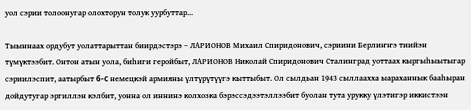уол сэрии толоонугар олохторун толук уурбуттар...

Тыыннаах ордубут уолаттарыттан биирдэстэрэ – ЛАРИОНОВ Михаил Спиридонович, сэриини Берлиҥҥэ тиийэн түмүктээбит. Онтон атын уола, биһиги геройбыт, ЛАРИОНОВ Николай Спиридонович Сталинград уоттаах кыргыһыытыгар сэриилэспит, аатырбыт 6-c немецкэй армияны үлтүрүтүүгэ кыттыбыт. Ол сылдьан 1943 сыллаахха ыараханнык бааһыран дойдутугар эргиллэн кэлбит, уонна ол иннинэ колхозка бэрэссэдээтэллээбит буолан тута урукку үлэтигэр иккистээн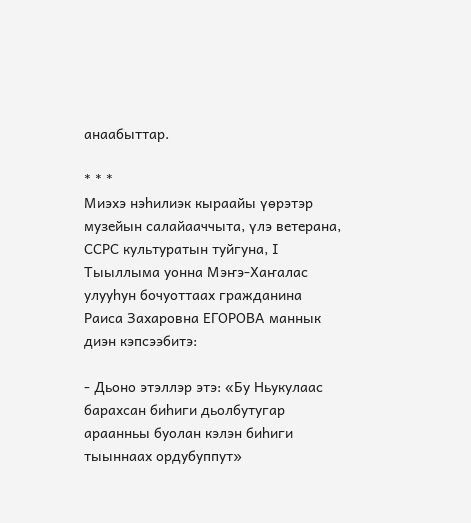анаабыттар.

* * *
Миэхэ нэһилиэк кыраайы үөрэтэр музейын салайааччыта, үлэ ветерана, ССРС культуратын туйгуна, I Тыыллыма уонна Мэҥэ-Хаҥалас улууһун бочуоттаах гражданина Раиса Захаровна ЕГОРОВА маннык диэн кэпсээбитэ:

- Дьоно этэллэр этэ: «Бу Ньукулаас барахсан биһиги дьолбутугар араанньы буолан кэлэн биһиги тыыннаах ордубуппут»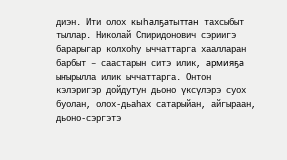диэн. Ити олох кыһалҕатыттан тахсыбыт тыллар. Николай Спиридонович сэриигэ барарыгар колхоһу ыччаттарга хаалларан барбыт – саастарын ситэ илик, армияҕа ыҥырылла илик ыччаттарга. Онтон кэлэригэр дойдутун дьоно үксүлэрэ суох буолан, олох-дьаһах сатарыйан, айгыраан, дьоно-сэргэтэ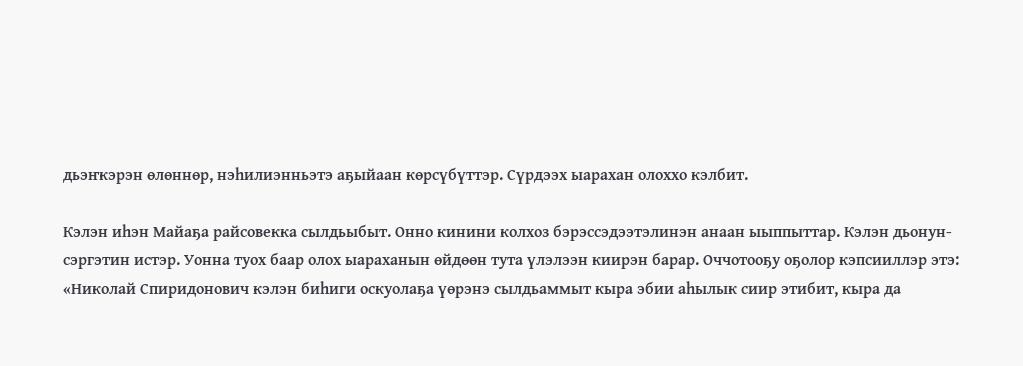дьэҥкэрэн өлөннөр, нэһилиэнньэтэ аҕыйаан көрсүбүттэр. Сүрдээх ыарахан олоххо кэлбит.

Кэлэн иһэн Майаҕа райсовекка сылдьыбыт. Онно кинини колхоз бэрэссэдээтэлинэн анаан ыыппыттар. Кэлэн дьонун-сэргэтин истэр. Уонна туох баар олох ыараханын өйдөөн тута үлэлээн киирэн барар. Оччотооҕу оҕолор кэпсииллэр этэ: «Николай Спиридонович кэлэн биһиги оскуолаҕа үөрэнэ сылдьаммыт кыра эбии аһылык сиир этибит, кыра да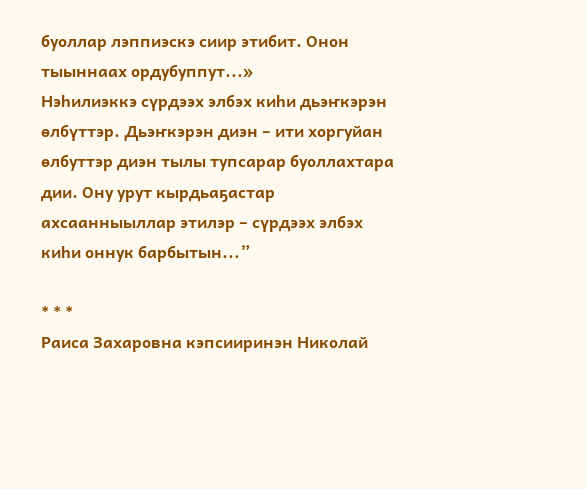буоллар лэппиэскэ сиир этибит. Онон тыыннаах ордубуппут...»
Нэһилиэккэ сүрдээх элбэх киһи дьэҥкэрэн өлбүттэр. Дьэҥкэрэн диэн – ити хоргуйан өлбуттэр диэн тылы тупсарар буоллахтара дии. Ону урут кырдьаҕастар ахсаанныыллар этилэр – сүрдээх элбэх киһи оннук барбытын...”

* * *
Раиса Захаровна кэпсииринэн Николай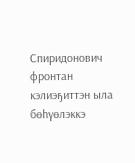Спиридонович фронтан кэлиэҕиттэн ыла бөһүөлэккэ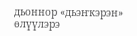дьоннор «дьэҥкэрэн» өлүүлэрэ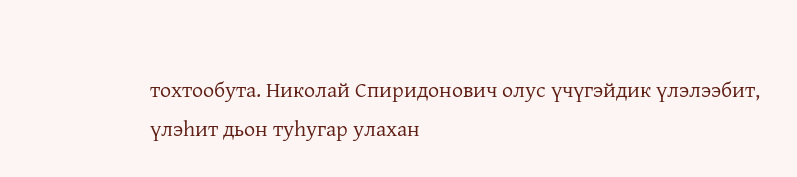тохтообута. Николай Спиридонович олус үчүгэйдик үлэлээбит, үлэһит дьон туһугар улахан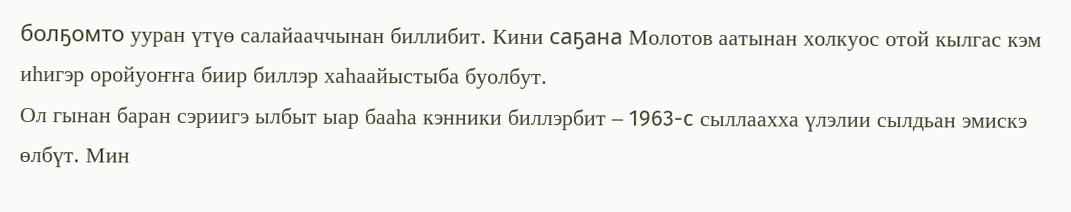болҕомто ууран үтүө салайааччынан биллибит. Кини саҕана Молотов аатынан холкуос отой кылгас кэм иһигэр оройуоҥҥа биир биллэр хаһаайыстыба буолбут.
Ол гынан баран сэриигэ ылбыт ыар бааһа кэнники биллэрбит – 1963-c сыллаахха үлэлии сылдьан эмискэ өлбүт. Мин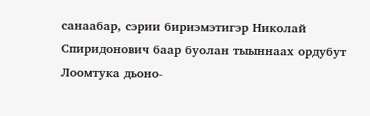санаабар, сэрии бириэмэтигэр Николай Спиридонович баар буолан тыыннаах ордубут Лоомтука дьоно-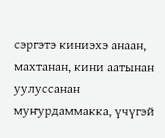сэргэтэ киниэхэ анаан, махтанан, кини аатынан уулуссанан муҥурдаммакка, үчүгэй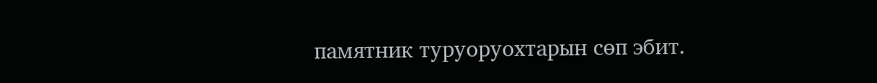памятник туруоруохтарын сөп эбит.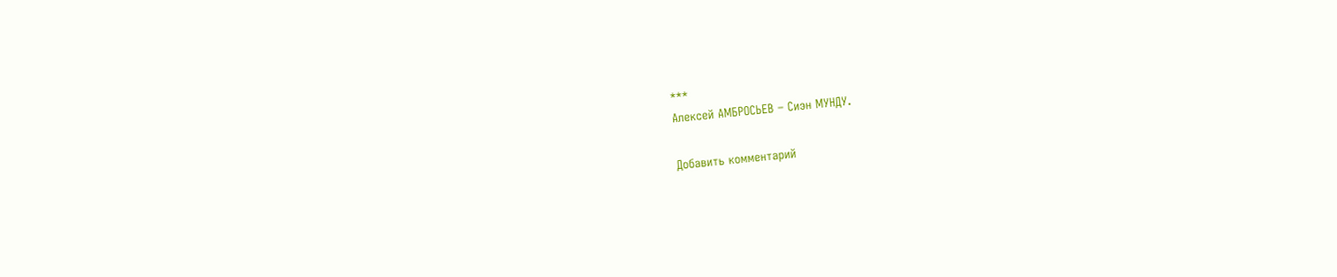***
Алексей АМБРОСЬЕВ – Сиэн МУНДУ.

Добавить комментарий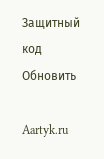Защитный код
Обновить

Aartyk.ru